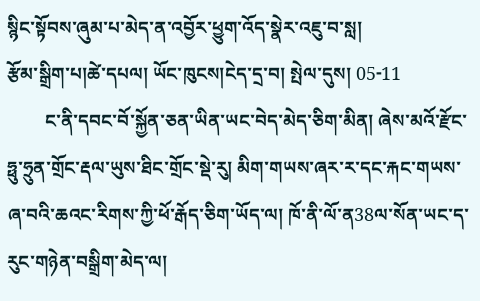སྙིང་སྟོབས་ཞུམ་པ་མེད་ན་འབྱོར་ཕྱུག་འོད་སྣེར་འཇུ་བ་སླ།
རྩོམ་སྒྲིག་པ།ཚེ་དཔལ། ཡོང་ཁུངས།ངེད་དྲ་བ། སྤེལ་དུས། 05-11
        ང་ནི་དབང་བོ་སྐྱོན་ཅན་ཡིན་ཡང་བེད་མེད་ཅིག་མིན། ཞེས་མའོ་རྫོང་ཧྥུ་ཧྲུན་གྲོང་རྡལ་ཡུས་ཐིང་གྲོང་སྡེ་རུ། མིག་གཡས་ཞར་ར་དང་རྐང་གཡས་ཞ་བའི་ཆའང་རིགས་ཀྱི་ཕོ་རྒོད་ཅིག་ཡོད་ལ། ཁོ་ནི་ལོ་ན38ལ་སོན་ཡང་ད་རུང་གཉེན་བསྒྲིག་མེད་ལ།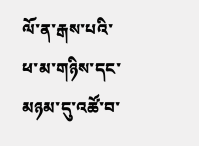ལོ་ན་རྒས་པའི་ཕ་མ་གཉིས་དང་མཉམ་དུ་འཚོ་བ་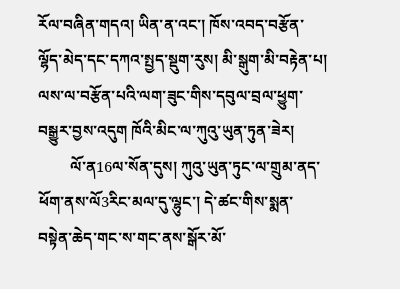རོལ་བཞིན་གདའ། ཡིན་ན་འང་། ཁོས་འབད་བརྩོན་ལྷོད་མེད་དང་དཀའ་སྤྱད་སྡུག་རུས། མི་སྒུག་མི་བརྟེན་པ། ལས་ལ་བརྩོན་པའི་ལག་ཟུང་གིས་དབུལ་བྲལ་ཕྱུག་བསྒྱུར་བྱས་འདུག ཁོའི་མིང་ལ་ཀུའུ་ཡུན་ཏུན་ཟེར།
        ལོ་ན16ལ་སོན་དུས། ཀུའུ་ཡུན་ཏུང་ལ་གྲུམ་ནད་ཕོག་ནས་ལོ3རིང་མལ་དུ་ལྷུང་། དེ་ཚང་གིས་སྨན་བསྟེན་ཆེད་གང་ས་གང་ནས་སྒོར་མོ་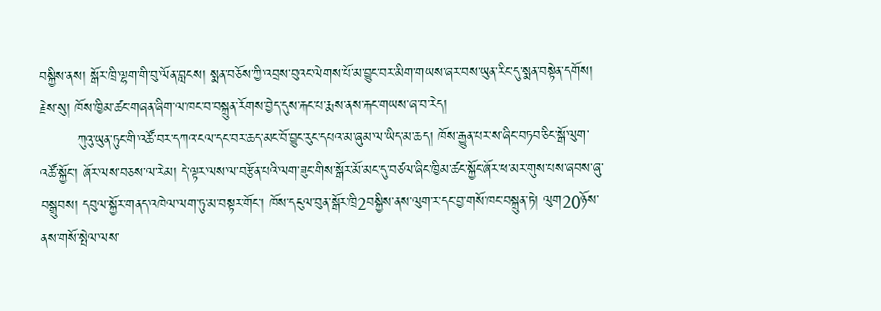བསྐྱིས་ནས། སྒོར་ཁྲི་ལྷག་གི་བུ་ལོན་བླངས། སྨན་བཅོས་ཀྱི་འབྲས་བུའང་ལེགས་པོ་མ་བྱུང་བར་མིག་གཡས་ཞར་བས་ཡུན་རིང་དུ་སྨན་བསྟེན་དགོས། རྗེས་སུ། ཁོས་ཁྱིམ་ཚང་གཞན་ཞིག་ལ་ཁང་བ་བསྐྲུན་རོགས་བྱེད་དུས་རྐང་པ་རྨས་ནས་རྐང་གཡས་ཞ་བ་རེད།
        ཀུའུ་ཡུན་ཏུང་གི་འཚོ་བར་དཀའ་ངལ་དང་བར་ཆད་མང་བོ་བྱུང་རུང་དཔའ་མ་ཞུམ་ལ་ཡིད་མ་ཆད། ཁོས་རྒྱུན་པར་ས་ཞིང་བཏབ་ཅིང་སྒོ་ལུག་འཚོ་སྐྱོང་། ཞོར་ལས་བཅས་ལ་རེམ། དེ་ལྟར་ལས་ལ་བརྩོན་པའི་ལག་ཟུང་གིས་སྒོར་མོ་མང་དུ་བཙལ་ཞིང་ཁྱིམ་ཚང་སྐྱོང་ཞོར་ཕ་མར་གུས་པས་ཞབས་ཞུ་བསྒྲུབས། དབུལ་སྐྱོར་གནད་འཁེལ་ལག་ཏུ་མ་བསྟར་གོང་། ཁོས་དངུལ་བུན་སྒོར་ཁྲི2བསྐྱིས་ནས་ལུག་ར་དང་བྱ་གསོ་ཁང་བསྐྲུན་ཏེ། ལུག20ཉོས་ནས་གསོ་སྤེལ་ལས་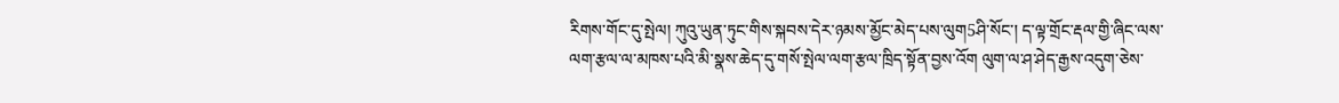རིགས་གོང་དུ་སྤེལ། ཀུའུ་ཡུན་ཏུང་གིས་སྐབས་དེར་ཉམས་མྱོང་མེད་པས་ལུག5ཤི་སོང་། ད་ལྟ་གྲོང་རྡལ་གྱི་ཞིང་ལས་ལག་རྩལ་ལ་མཁས་པའི་མི་སྣས་ཆེད་དུ་གསོ་སྤེལ་ལག་རྩལ་ཁྲིད་སྟོན་བྱས་འོག ལུག་ལ་ཤ་ཤེད་རྒྱས་འདུག་ཅེས་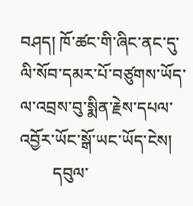བཤད། ཁོ་ཚང་གི་ཞིང་ནང་དུ་ལི་སོབ་དམར་པོ་བཙུགས་ཡོད་ལ་འབྲས་བུ་སྨིན་རྗེས་དཔལ་འབྱོར་ཡོང་སྒོ་ཡང་ཡོད་ངེས།
        དབུལ་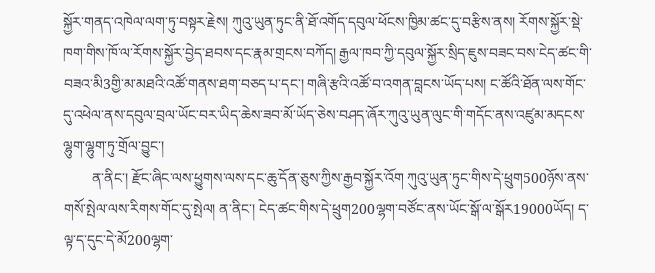སྐྱོར་གནད་འཁེལ་ལག་ཏུ་བསྟར་རྗེས། ཀུའུ་ཡུན་ཏུང་ནི་ཐོ་འགོད་དབུལ་ཕོངས་ཁྱིམ་ཚང་དུ་བརྩིས་ནས། རོགས་སྐྱོར་སྡེ་ཁག་གིས་ཁོ་ལ་རོགས་སྐྱོར་བྱེད་ཐབས་དང་རྣམ་གྲངས་བཀོད། རྒྱལ་ཁབ་ཀྱི་དབུལ་སྐྱོར་སྲིད་ཇུས་བཟང་བས་ངེད་ཚང་གི་བཟའ་མི3གྱི་མ་མཐའི་འཚོ་གནས་ཐག་བཅད་པ་དང་། གཞི་རྩའི་འཚོ་བ་འགན་བླངས་ཡོད་པས། ང་ཚོའི་ཐོན་ལས་གོང་དུ་འཕེལ་ནས་དབུལ་བྲལ་ཡོང་བར་ཡིད་ཆེས་ཟབ་མོ་ཡོད་ཅེས་བཤད་ཞོར་ཀུའུ་ཡུན་ལུང་གི་གདོང་ནས་འཛུམ་མདངས་ལྷུག་ལྷུག་ཏུ་གྲོལ་བྱུང་།
        ན་ནིང་། རྫོང་ཞིང་ལས་ཕྱུགས་ལས་དང་ཆུ་དོན་ཅུས་ཀྱིས་རྒྱབ་སྐྱོར་འོག ཀུའུ་ཡུན་ཏུང་གིས་དེ་ཕྲུག500ཉོས་ནས་གསོ་སྤེལ་ལས་རིགས་གོང་དུ་སྤེལ། ན་ནིང་། ངེད་ཚང་གིས་དེ་ཕྲུག200ལྷག་བཙོང་ནས་ཡོང་སྒོ་ལ་སྒོར19000ཡོད། ད་ལྟ་ད་དུང་དེ་མོ200ལྷག་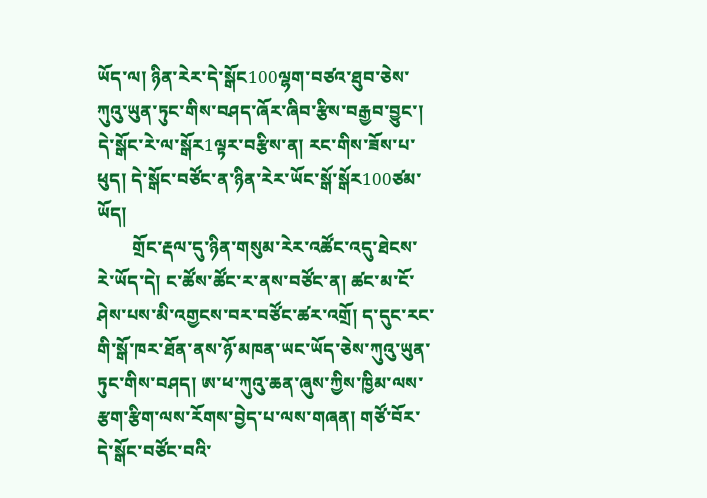ཡོད་ལ། ཉིན་རེར་དེ་སྒོང100ལྷག་བཙའ་ཐུབ་ཅེས་ཀུའུ་ཡུན་ཏུང་གིས་བཤད་ཞོར་ཞིབ་རྩིས་བརྒྱབ་བྱུང་། དེ་སྒོང་རེ་ལ་སྒོར1ལྟར་བརྩིས་ན། རང་གིས་ཟོས་པ་ཕུད། དེ་སྒོང་བཙོང་ན་ཉིན་རེར་ཡོང་སྒོ་སྒོར100ཙམ་ཡོད།
        གྲོང་རྡལ་དུ་ཉིན་གསུམ་རེར་འཚོང་འདུ་ཐེངས་རེ་ཡོད་དེ། ང་ཚོས་ཚོང་ར་ནས་བཙོང་ན། ཚང་མ་ངོ་ཤེས་པས་མི་འགྱངས་བར་བཙོང་ཚར་འགྲོ། ད་དུང་རང་གི་སྒོ་ཁར་ཐོན་ནས་ཉོ་མཁན་ཡང་ཡོད་ཅེས་ཀུའུ་ཡུན་ཏུང་གིས་བཤད། ཨ་ཕ་ཀུའུ་ཆན་ཞུས་ཀྱིས་ཁྱིམ་ལས་རྩག་རྩིག་ལས་རོགས་བྱེད་པ་ལས་གཞན། གཙོ་བོར་དེ་སྒོང་བཙོང་བའི་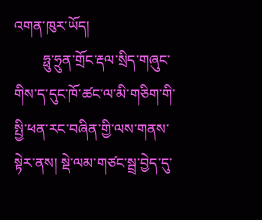འགན་ཁུར་ཡོད།
        ཧྥུ་ཧྲུན་གྲོང་རྡལ་སྲིད་གཞུང་གིས་ད་དུང་ཁོ་ཚང་ལ་མི་གཅིག་གི་སྤྱི་ཕན་རང་བཞིན་གྱི་ལས་གནས་སྟེར་ནས། སྡེ་ལམ་གཙང་སྦྲ་བྱེད་དུ་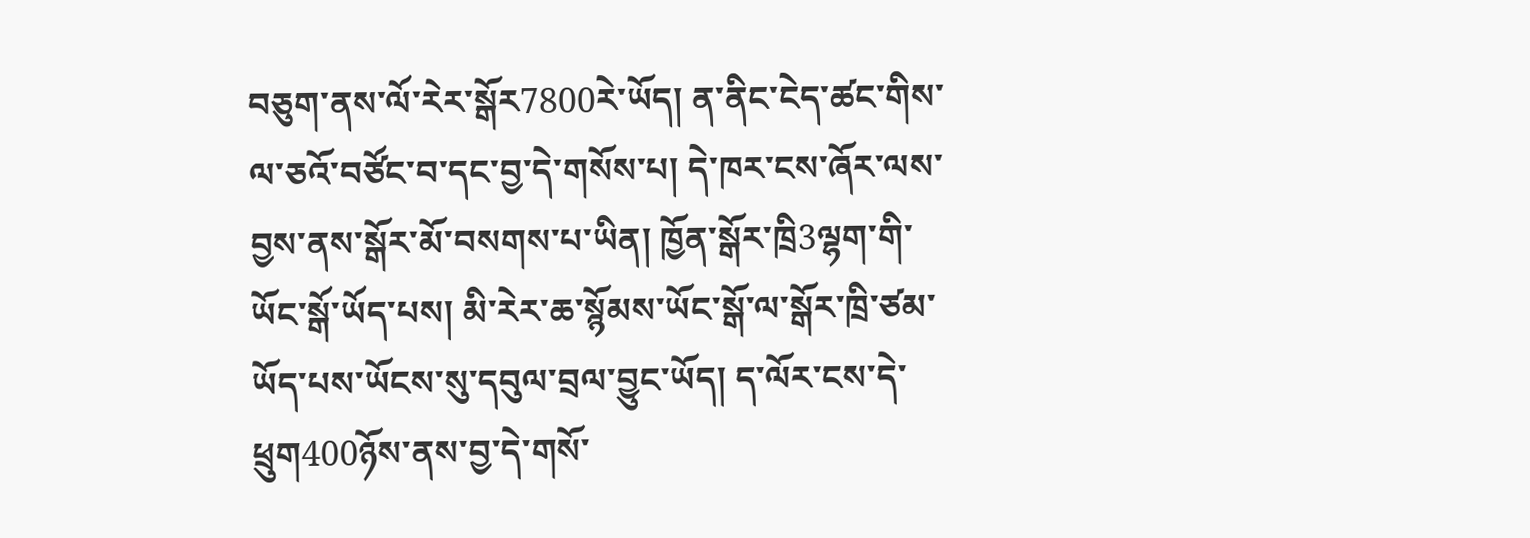བཅུག་ནས་ལོ་རེར་སྒོར7800རེ་ཡོད། ན་ནིང་ངེད་ཚང་གིས་ལ་ཅའོ་བཙོང་བ་དང་བྱ་དེ་གསོས་པ། དེ་ཁར་ངས་ཞོར་ལས་བྱས་ནས་སྒོར་མོ་བསགས་པ་ཡིན། ཁྱོན་སྒོར་ཁྲི3ལྷག་གི་ཡོང་སྒོ་ཡོད་པས། མི་རེར་ཆ་སྙོམས་ཡོང་སྒོ་ལ་སྒོར་ཁྲི་ཙམ་ཡོད་པས་ཡོངས་སུ་དབུལ་བྲལ་བྱུང་ཡོད། ད་ལོར་ངས་དེ་ཕྲུག400ཉོས་ནས་བྱ་དེ་གསོ་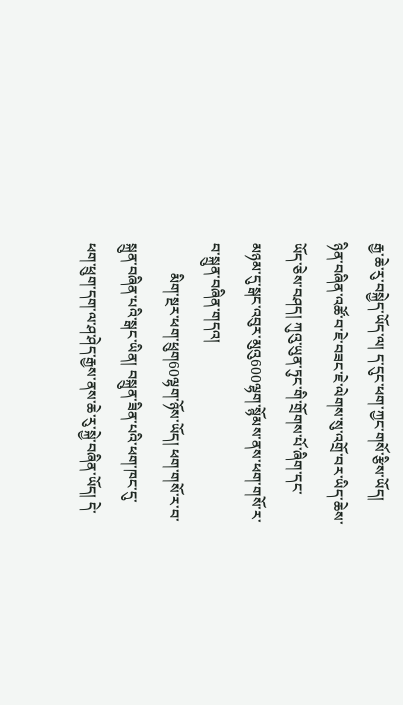རྒྱ་ཆེ་རུ་བསྐྱེད་ཡོད་ལ། ད་དུང་ཕག་ཀྱང་གསོ་རྩིས་ཡོད། ཉིན་བཞིན་འཚོ་བ་ཇེ་བཟང་ཇེ་ལེགས་སུ་འགྲོ་བར་ཡིད་ཆེས་ཡོད་ཅེས་བཤད། ཀུའུ་ཡུན་ཏུང་གི་གྲོགས་པོ་ཞིག་དང་མཉམ་དུ་སྒང་འབུར་མུའུ600ལྷག་སྙོམས་ནས་ཕག་གསོ་ར་བ་སྐྲུན་བཞིན་གདའ།
        མིག་སྔར་ཕག་ཕྲུག60ལྷག་ཉོས་ཡོད། ཕག་གསོ་ར་བ་སྐྲུན་བཞིན་པའི་སྒང་ཡིན། བསྐྲུན་ཟིན་པའི་ཕག་ཁང་དུ་ཕག་ཕྲུག་དག་ལ་ཤ་ཤེད་རྒྱས་ནས་ཆེ་རུ་སྐྱེ་བཞིན་ཡོད། དེ་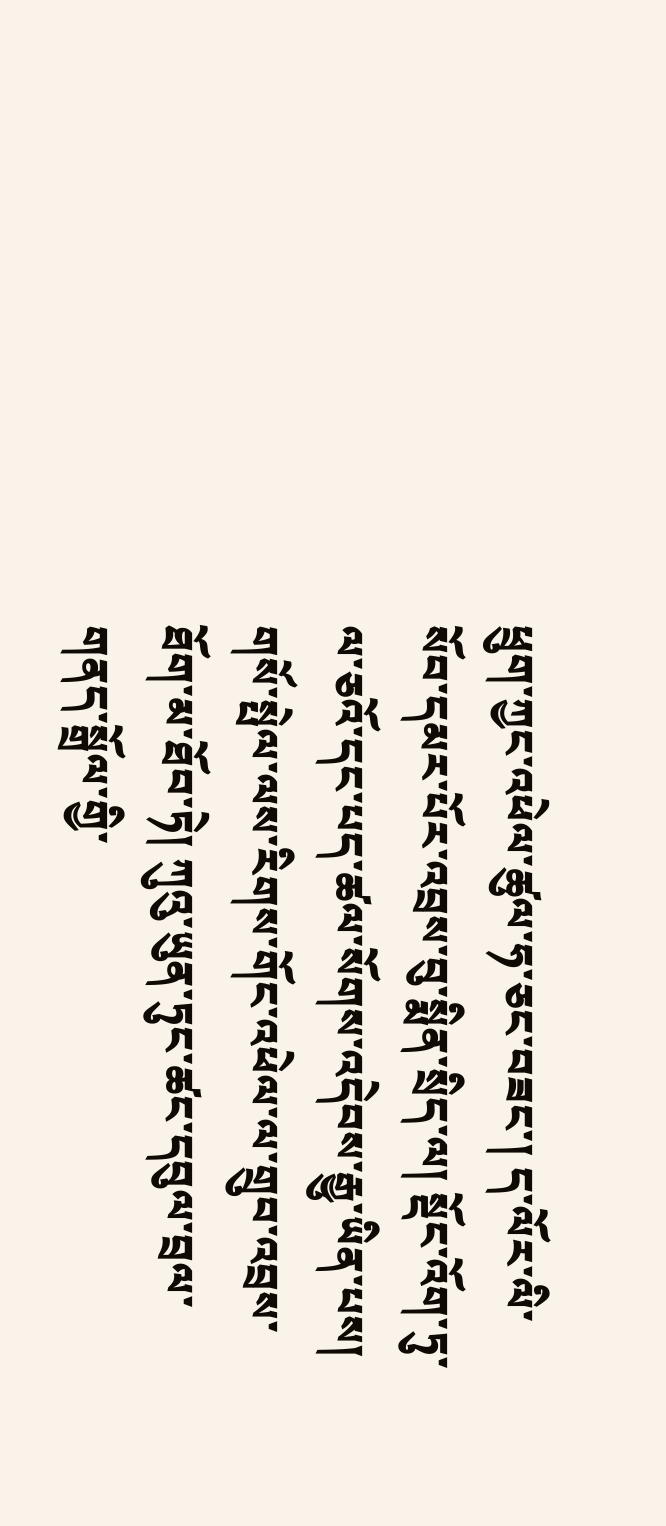ཕྲུག་ཀྱང་འཕེལ་ཚུལ་ཧ་ཅང་བཟང་། ད་ལོར་ལི་སོབ་དམར་པོར་འབྲས་བུ་སྨིན་སྲིད་ལ། སྡོང་འོག་ཏུ་ལ་ཅའོ་དང་པད་ཚལ་སོགས་འདེབས་རྒྱུ་ཡིན་པས། གསོ་སྤེལ་ལས་རིགས་གོང་འཕེལ་ལ་གྲུབ་འབྲས་ཐོག་མ་ཐོབ་ཏེ། ཀུའུ་ཡུན་ཏུང་ཚང་དབུལ་བྲལ་གནད་སྒྲོལ་གྱི་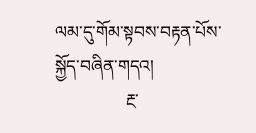ལམ་དུ་གོམ་སྟབས་བརྟན་པོས་སྐྱོད་བཞིན་གདའ།
                རྔ་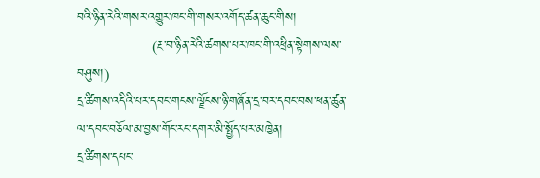བའི་ཉིན་རེའི་གསར་འགྱུར་ཁང་གི་གསར་འགོད་ཚན་ཆུང་གིས།
                 (རྔ་བ་ཉིན་རེའི་ཚགས་པར་ཁང་གི་འཕྲིན་སྟེགས་ལས་བཤུས།)
དྲ་ཚིགས་འདིའི་པར་དབང་གངས་ལྗོངས་ཉི་གཞོན་དྲ་བར་དབང་བས་ཕན་ཚུན་ལ་དབང་བཅོལ་མ་བྱས་གོང་རང་དགར་མི་སྤྱོད་པར་མཁྱེན།
དྲ་ཚིགས་དཔང་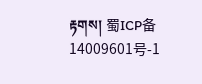རྟགས། 蜀ICP备14009601号-1